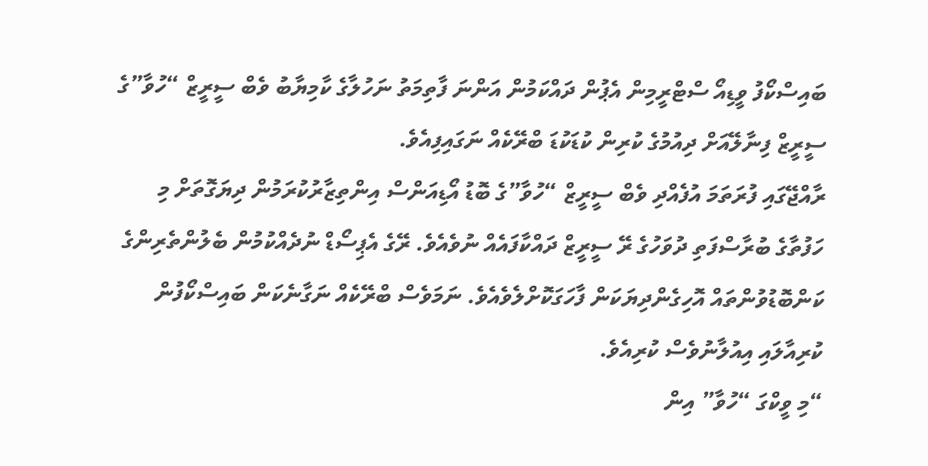ބައިސްކޯފު ވީޑިއޯ ސްޓްރީމިން އެޕުން ދައްކަމުން އަންނަ ފާތިމަތު ނަހުލާގެ ކާމިޔާބު ވެބް ސީރީޒް “ހުވާ”ގެ ސީރީޒް ފިނާލޭއަށް ދިއުމުގެ ކުރިން ކުޑަކުޑަ ބްރޭކެއް ނަގައިފިއެވެ.
ރާއްޖޭގައި ފުރަތަމަ އުފެއްދި ވެބް ސީރީޒް “ހުވާ”ގެ ބޮޑު އޯޑިއަންސް އިންތިޒާރުކުރަމުން ދިޔަގޮތަށް މި ހަފުތާގެ ބުރާސްފަތި ދުވަހުގެ ރޭ ސީރީޒް ދައްކާފައެއް ނުވެއެވެ. ރޭގެ އެޕިސޯޑް ނުދެއްކުމުން ބެލުންތެރިންގެ ކަންބޮޑުވުންތައް އޮހިގެންދިޔަކަން ފާހަގަކޮށްލެވެއެވެ. ނަމަވެސް ބްރޭކެއް ނަގާނެކަން ބައިސްކޯފުން ކުރިއާލައި އިއުލާނުވެސް ކުރިއެވެ.
“މި ވީކްގަ “ހުވާ” އިން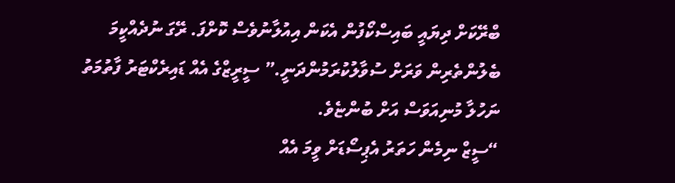ބްރޭކަށް ދިޔައީ ބައިސްކޯފުން އެކަން އިއުލާނުވެސް ކޮށްފަ. ރޭގަ ނުދެއްކީމަ ބެލުންތެރިން ވަރަށް ސުވާލުކުރަމުންދަނީ.” ސީރީޒްގެ އެއް ޑައިރެކްޓަރު ފާތުމަތު ނަހުލާ މުނިއަވަސް އަށް ބުންޏެވެ.
“ސީޒް ނިމެން ހަތަރު އެޕިސޯޑަށް ވީމަ އެއް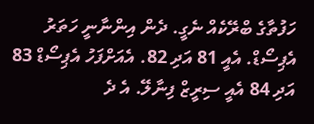ހަފުތާގެ ބްރޭކެއް ނެގީ. ދެން އިންނާނީ ހަތަރު އެޕިސޯޑް. އެއީ 81 އަދި 82. އެއަށްފަހު އެޕިސޯޑް 83 އަދި 84 އެއީ ސިރީޒް ފިނާލޭ. އެ ދެ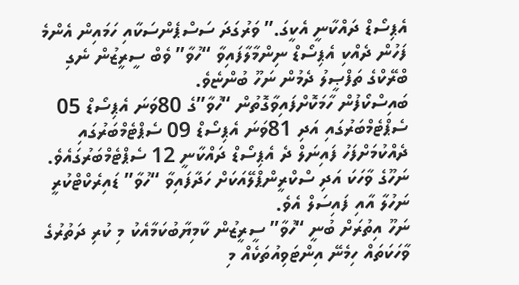އެޕިސޯޑް ދައްކާނީ އެކީގަ.” ވަރުގަދަ ސަސްޕެންސަކާއި ހަމައިން އެންމެ ފަހުން ދެއްކި އެޕިސޯޑް ނިންމާލާފައިވާ “ހުވާ” ވެބް ސީރީޒުން ނެގި ބްރޭކްގެ ތަފްޞީލު ދެމުން ނަހޫ ބުންޏެވެ.
ބައިސްކޯފުން ހާމަކޮށްފައިވާގޮތުން “ހުވާ”ގެ 80ވަނަ އެޕިސޯޑް 05 ސެޕްޓެމްބަރުގައި އަދި 81ވަނަ އެޕިސޯޑް 09 ސެޕްޓެމްބަރުގައި ދެއްކުމަށްފަހު ފައިނަލް ދެ އެޕިސޯޑް ދައްކާނީ 12 ސެޕްޓެމްބަރުގައެވެ. ނަހޫގެ ވާހަކަ އަދި ސްކްރީންޕްލޭއަކަށް ހަދާފައިވާ “ހުވާ” ޑައިރެކްޓްކުރީ ނަހުލާ އާއި ފައިސަލް އެވެ.
ނަހޫ އިތުރަށް ބުނީ “ހުވާ” ސީރީޒުން ކާމިޔާބުކަމާއެކު މި ކުރި ދަތުރުގެ ވާހަކަތައް ހިމެނޭ އިންޓަވިއުތަކެއް މި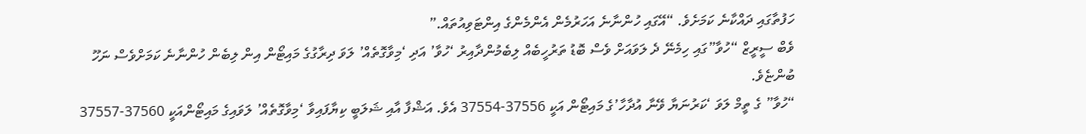ހަފުތާގައި ދައްކާނެ ކަމަށެވެ. “އޭގައި ހުންނާނެ އަހަރުމެން އެންމެންގެ އިންޓަވިއުތައް.”
ވެބް ސީރީޒް “ހުވާ”ގައި ހިމެނޭ ދެ ލަވައަށް ވެސް ބޮޑު ތަރުހީބެއް ލިބެމުންދާއިރު ‘ހުވާ’ އަދި ‘މިވާގޮތެއް’ ލަވަ ދިރާގުގެ މައިޓޯން އިން ލިބެން ހުންނާނެ ކަމަށްވެސް ނަހޫ ބުންޏެވެ.
“ހުވާ” ގެ ތީމް ލަވަ ‘ކަރުނަޔާ ވޭނާ އުދާހާ’ގެ މައިޓޯން އަކީ 37556-37554 އެވެ. އަޝްފާ އާއި ޝަލަބީ ކިޔާފައިވާ ‘މިވާގޮތެއް’ ލަވައިގެ މައިޓޯންއަކީ 37560-37557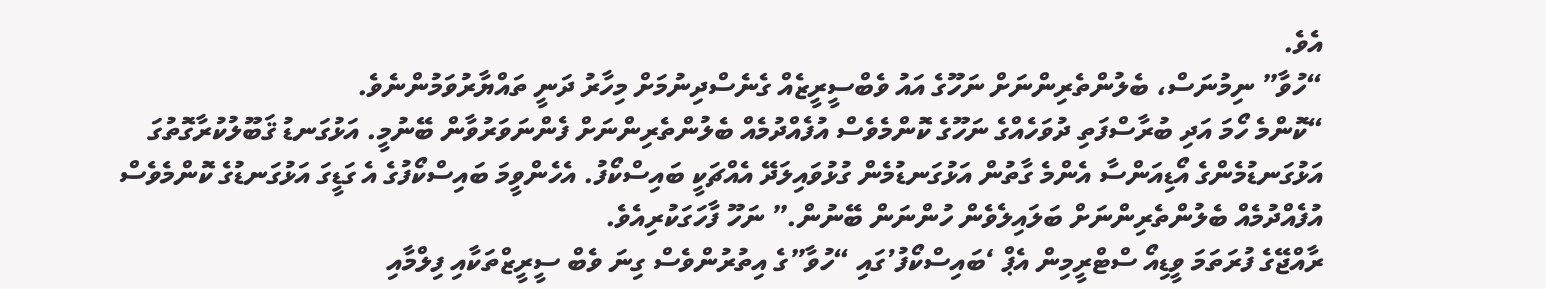އެވެ.
“ހުވާ” ނިމުނަސް، ބެލުންތެރިންނަށް ނަހޫގެ އައު ވެބްސީރީޒެއް ގެނެސްދިނުމަށް މިހާރު ދަނީ ތައްޔާރުވަމުންނެވެ.
“ކޮންމެ ހޯމަ އަދި ބުރާސްފަތި ދުވަހެއްގެ ނަހޫގެ ކޮންމެވެސް އުފެއްދުމެއް ބެލުންތެރިންނަށް ފެންނަވަރުވާން ބޭނުމީ. އަޅުގަނޑު ޤަބޫލުކުރާގޮތުގަ އަޅުގަނޑުމެންގެ އޯޑިއަންސާ އެންމެ ގާތުން އަޅުގަނޑުމެން ގުޅުވައިލަދޭ އެއްޗަކީ ބައިސްކޯފު. އެހެންވީމަ ބައިސްކޯފުގެ އެ ގަޑީގަ އަޅުގަނޑުގެ ކޮންމެވެސް އުފެއްދުމެއް ބެލުންތެރިންނަށް ބަލައިލެވެން ހުންނަން ބޭނުން.” ނަހޫ ފާހަގަކުރިއެވެ.
ރާއްޖޭގެ ފުރަތަމަ ވީޑިއޯ ސްޓްރީމިން އެޕް ‘ބައިސްކޯފު’ގައި “ހުވާ”ގެ އިތުރުންވެސް ގިނަ ވެބް ސީރީޒްތަކާއި ފިލްމާއި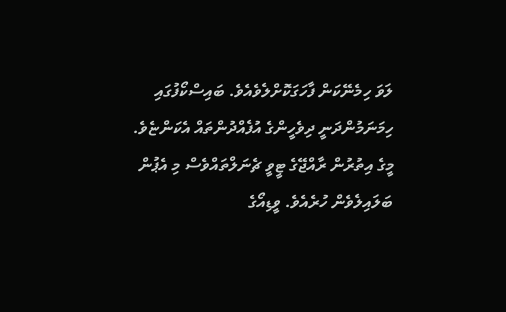ލަވަ ހިމެނޭކަން ފާހަގަކޮށްލެވެއެވެ. ބައިސްކޯފުގައި ހިމަނަމުންދަނީ ދިވެހީންގެ އުފެއްދުންތައް އެކަންޏެވެ. މީގެ އިތުރުން ރާއްޖޭގެ ޓީވީ ޗެނަލްތައްވެސް މި އެޕުން ބަލައިލެވެން ހުރެއެވެ. ވީޑިއޯގެ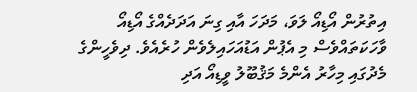އިތުރުން އޯޑިއޯ ލަވަ، މަދަހަ އާއި ގިނަ އަދަދެއްގެ އޯޑިއޯ ވާހަކަތައްވެސް މި އެޕުން އަޑުއަހައިލެވެން ހުރެއެވެ. ދިވެހީންގެ މެދުގައި މިހާރު އެންމެ މަޤުބޫލު ވީޑިއޯ އަދި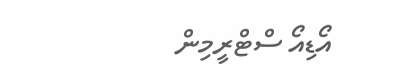އޯޑިއޯ ސްޓްރީމިން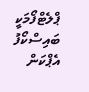ޕްލެޓްފޯމަކީ ބައިސްކޯފު އެޕްކަން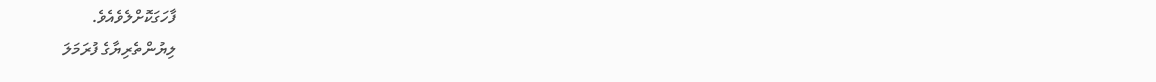ފާހަގަކޮށްލެވެއެވެ.
ލިޔުންތެރިޔާގެ ފުރަމަލަ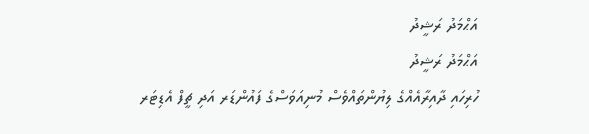އަޙްމަދު ރަޝީދު
އަޙްމަދު ރަޝީދު
ހުރިހައި ދާއިރާއެއްގެ ލިޔުންތައްވެސް މުނިއަވަސްގެ ފައުންޑަރ އަދި ޗީފް އެޑިޓަރ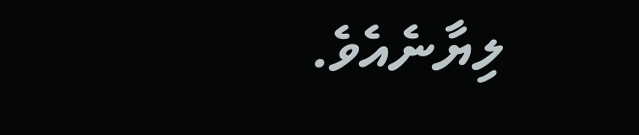ލިޔާނެއެވެ.